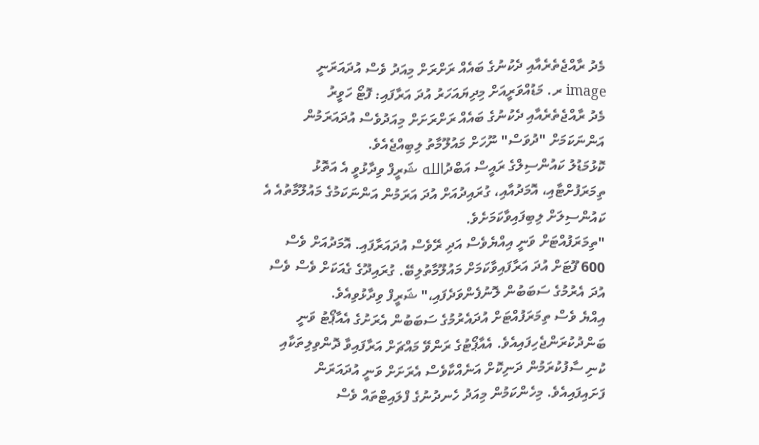މެދު ރާއްޖެތެރެއާއި ދެކުނުގެ ބައެއް ރަށްރަށް މިއަދު ވެސް އުދައަރަނީ
image ރ. މަޑުއްވަރީއަށް މިދިޔައަހަރު އުދަ އަރާފައި: ފޮޓޯ ހަވީރު
މެދު ރާއްޖެތެރެއާއި ދެކުނުގެ ބައެއް ރަށްރަށަށް މިއަދުވެސް އުދައަރަމުން އަންނަކަމަށް "ދުވަސް" ނޫހަށް މައުލޫމާތު ލިބިއްޖެއެވެ.
ކޮޅުމަޑުލު ކައުންސިލްގެ ރައީސް އަބްދުالله ޝަރީފް ވިދާޅުވީ އެ އަތޮޅު ތިމަރަފުށްޓާއި، އޮމަދުއާއި، ގުރައިދުއަށް އުދަ އަރަމުން އަންނަކަމުގެ މައުލޫމާތުއެ އެ ކައުންސިލަށް ލިބިފައިވާކަމަށެވެ.
"ތިމަރަފުއްޓަށް ވަނީ އިއްޔެވެސް އަދި ރޭވެސް އުދައަރާފައި. އޮމަދުއަށް ވެސް 600 ފޫޓަށް އުދަ އަރާފައިވާކަމަށް މައުލޫމާތުލިބޭ. ގުރައިދޫގެ ގެއަކަށް ވެސް ވެސް އުދަ އެރުމުގެ ސަބަބުން ލޮނުފެންވަދެފައި،" ޝަރީފް ވިދާޅުވިއެވެ.
އިއްޔެ ވެސް ތިމަރަފުއްޓަށް އުދައެރުމުގެ ސަބަބުން އެރަށުގެ އެއާޕޯޓު ވަނީ ބަންދުކުރަންޖެހިފައިއެވެ. އެއާޕޯޓުގެ ރަންވޭ މައްޗަށް އަރާފައިވާ ދޮންވިލިތަކާއި ކުނި ސާފުކުރަމުން ދަނިކޮށް އަނެއްކާވެސް އެރަށަށް ވަނީ އުދައަރަން ފަށައިފައިއެވެ. މިހެންކަމުން މިއަދު ހެނދުނުގެ ފްލައިޓްތައް ވެސް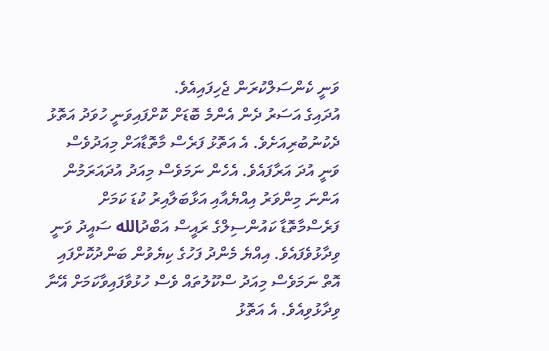ވަނީ ކެންސަލްކުރަން ޖެހިފައިއެވެ.
އުދައިގެ އަސަރު ދެން އެންމެ ބޮޑަށް ކޮށްފައިވަނީ ހުވަދު އަތޮޅު ދެކުނުބުރިއަށެވެ. އެ އަތޮޅު ފަރެސް މާތޮޑާއަށް މިއަދުވެސް ވަނީ އުދަ އަރާފައެވެ. އެހެން ނަމަވެސް މިއަދު އުދައަރަމުން އަންނަ މިންވަރު އިއްޔެއާއި އަޅާބަލާއިރު ކުޑަ ކަމަށް ފަރެސްމާތޮޑާ ކައުންސިލްގެ ރައީސް އަބްދުالله ސައީދު ވަނީ ވިދާޅުވެފައެވެ. އިއްޔެ މެންދު ފަހުގެ ކިޔެވުން ބަންދުކޮށްފައި އޮތް ނަމަވެސް މިއަދު ސްކޫލުތައް ވެސް ހުޅުވާފައިވާކަމަށް އޭނާ ވިދާޅުވިއެވެ. އެ އަތޮޅު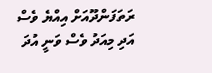ރަތަފަންދޫއަށް އިއްޔެ ވެސް އަދި މިއަދު ވެސް ވަނީ އުދަ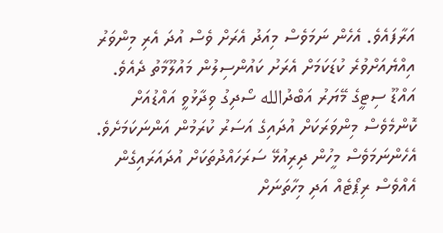އަރާފައެވެ. އެހެން ނަމަވެސް މިއަދު އެރަށް ވެސް އުދަ އެރި މިންވަރު އިއްޔެއަށްވުރެ ކުޑަކަމަށް އެރަށު ކައުންސިލުން މައުލޫމާތު ދެއެވެ.
އައްޑޫ ސިޓީގެ މޭޔަރު އަބްދުالله ސޯދިގު ވިދާޅުވީ އައްޑުއަށް ކޮންމެވެސް މިންވަރަކަށް އުދައިގެ އަސަރު ކުރަމުން އަންނަކަމަށެވެ. އެހެންނަމަވެސް މީހުން ދިރިއުޅޭ ސަރަހައްދުތަކަށް އުދައަރައިގެން އެއްވެސް ރިޕޯޓެއް އަދި މިހާތަނަށް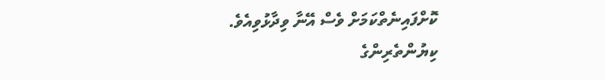ކޮށްފައިނެތްކަމަށް ވެސް އޭނާ ވިދާޅުވިއެވެ.
ކިޔުންތެރިންގެ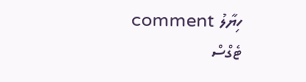ހިޔާލު comment
ޓެގްސް